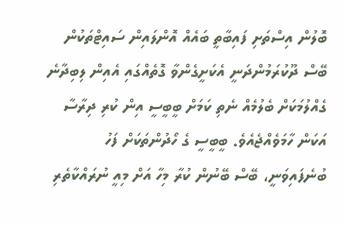ބޮލުން އިސްތަށި ފައިބާތީ ބައެއް އޮންލައިން ސައިޓްތަކުން ބޭސް ދޫކުރަމުންދަނީ އެކަށީގެންވާ ގޮތެއްގައި އެއިން ލިބިދާނެ ގެއްލުމަކަށް ބެލުމެއް ނެތި ކަމަށް ބީބީސީ އިން ކުރި ދިރާސާ އަކަން ހާމަވެއްޖެއެވެ. ބީބީސީ ގެ ހޯދުންތަކަށް ފަހު ބުނެފައިވަނީ، ބޭސް ބޭނުން ކުރާ މިހާ އަށް މިއީ ނުރައްކާތެރި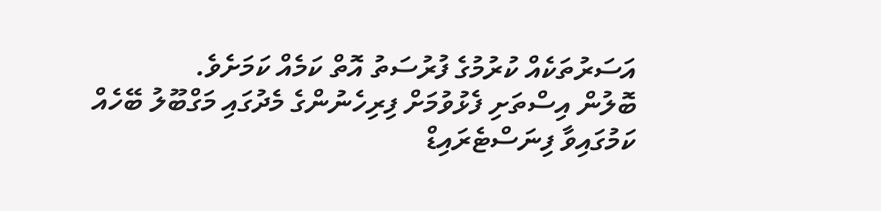އަސަރުތަކެއް ކުރުމުގެ ފުރުސަތު އޮތް ކަމެއް ކަމަށެވެ.
ބޮލުން އިސްތަށި ފެޅުވުމަށް ފިރިހެނުންގެ މެދުގައި މަގްބޫލު ބޭހެއް ކަމުގައިވާ ފިނަސްޓެރައިޑް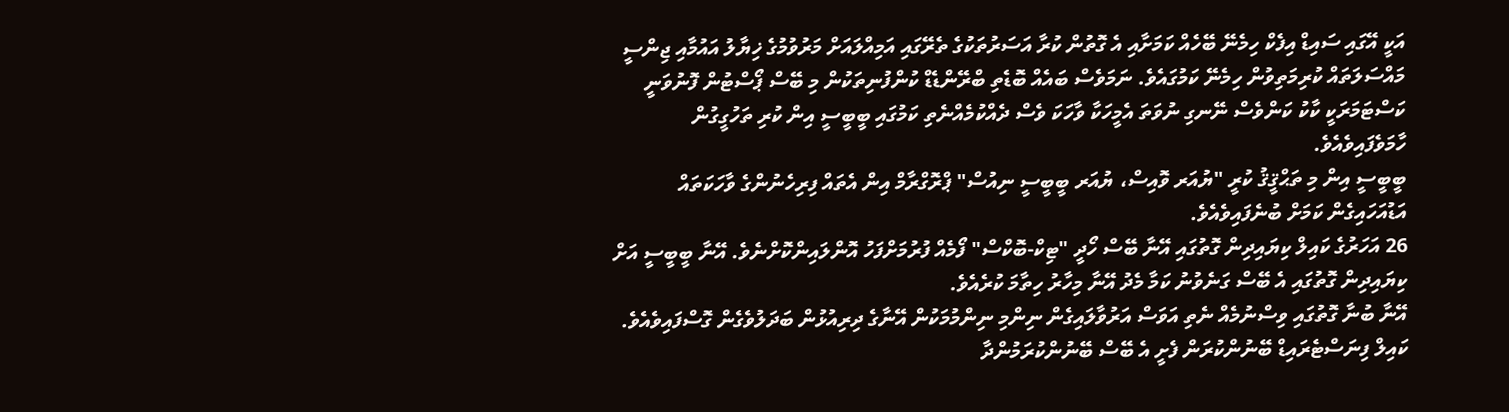އަކީ އޭގައި ސައިޑް އިފެކް ހިމެނޭ ބޭހެއް ކަމަށާއި އެ ގޮތުން ކުރާ އަސަރުތަކުގެ ތެރޭގައި އަމިއްލައަށް މަރުވުމުގެ ޚިޔާލު އައުމާއި ޖިންސީ މައްސަލަތައް ކުރިމަތިވުން ހިމެނޭ ކަމުގައެވެ. ނަމަވެސް ބައެއް ބޮޑެތި ބްރޭންޑެޑް ކުންފުނިތަކުން މި ބޭސް ޕޯސްޓުން ފޮނުވަނީ ކަސްޓަމަރަކީ ކާކު ކަންވެސް ނޭނގި ނުވަތަ އެމީހަކާ ވާހަކަ ވެސް ދެއްކުމެއްނެތި ކަމުގައި ބީބީސީ އިން ކުރި ތަހުގީގުން ހާމަވެފައިވެއެވެ.
ބީބީސީ އިން މި ތަޙްޤީޤު ކުރީ "ޔުއަރ ވޮއިސް، ޔުއަރ ބީބީސީ ނިއުސް" ޕްރޮގްރާމް އިން އެތައް ފިރިހެނުންގެ ވާހަކަތައް އަޑުއަހައިގެން ކަމަށް ބުނެފައިވެއެވެ.
26 އަހަރުގެ ކައިލް ކިޔައިދިން ގޮތުގައި އޭނާ ބޭސް ހޯދީ "ޓިކް-ބޮކްސް" ފޯމެއް ފުރުމަށްފަހު އޮންލައިންކޮށްނެވެ. އޭނާ ބީބީސީ އަށް ކިޔައިދިން ގޮތުގައި އެ ބޭސް ގަނެވުނު ކަމާ މެދު އޭނާ މިހާރު ހިތާމަ ކުރެއެވެ.
އޭނާ ބުނާ ގޮތުގައި ވިސްނުމެއް ނެތި އަވަސް އަރުވާލައިގެން ނިންމި ނިންމުމަކުން އޭނާގެ ދިރިއުޅުން ބަދަލުވެގެން ގޮސްފައިވެއެވެ.
ކައިލް ފިނަސްޓެރައިޑް ބޭނުންކުރަން ފެށީ އެ ބޭސް ބޭނުންކުރަމުންދާ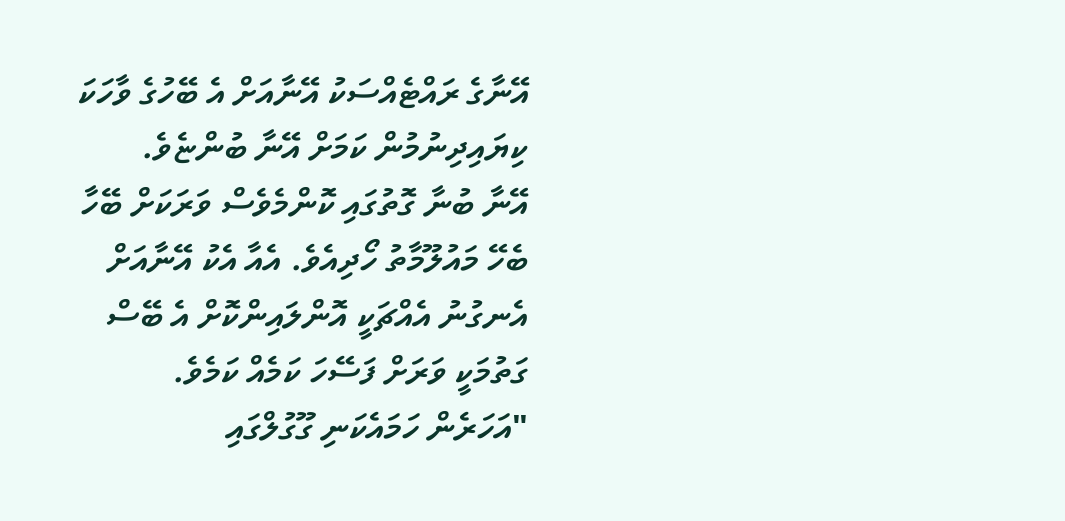އޭނާގެ ރައްޓެއްސަކު އޭނާއަށް އެ ބޭހުގެ ވާހަކަ ކިޔައިދިނުމުން ކަމަށް އޭނާ ބުންޏެވެ.
އޭނާ ބުނާ ގޮތުގައި ކޮންމެވެސް ވަރަކަށް ބޭހާ ބެހޭ މައުލޫމާތު ހޯދިއެވެ. އެއާ އެކު އޭނާއަށް އެނގުނު އެއްޗަކީ އޮންލައިންކޮށް އެ ބޭސް ގަތުމަކީ ވަރަށް ފަސޭހަ ކަމެއް ކަމެވެ.
"އަހަރެން ހަމައެކަނި ގޫގުލްގައި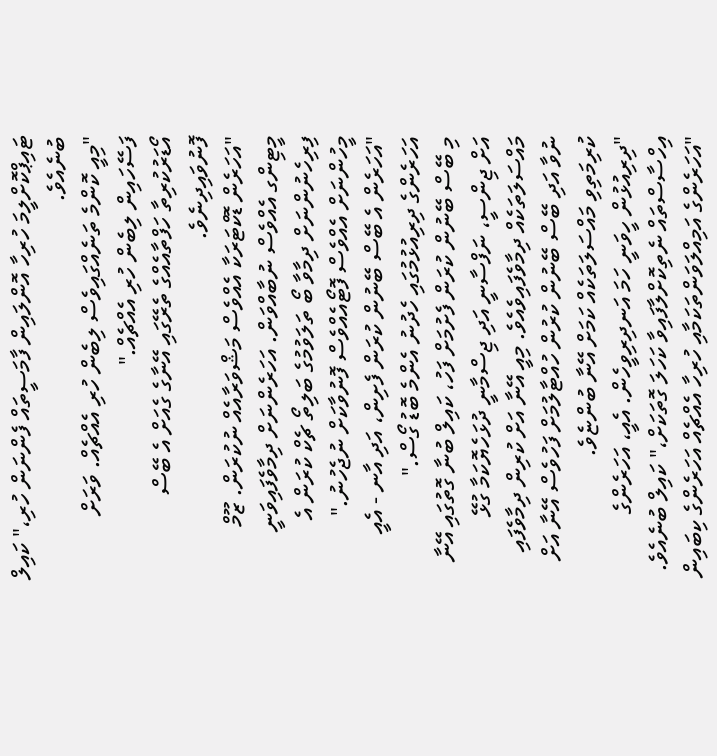ޓައިޕްކޮށްލީމަ ހުރިހާ އޮންލައިން ފާމަސީތައް ފެންނަން ހުރި،" ކައިލް ބުނެއެވެ.
"މިއީ ކޮންމެ ތަނެއްގައިވެސް ލިބެން ހުރި އެއްޗެއް. ވަރަށް ފަސޭހައިން ލިބެން ހުރި އެއްޗެއް."
އޯޑަރުކުރިތާ ހަފްތާއެއްގެ ތެރޭގައި އޭނާގެ ގެއަށް އެ ބޭސް ފޮނުވައިދިނެވެ.
"އަހަރެން ޑޮކްޓަރަކާ އެއްވެސް މަޝްވަރާއެއް ނުކުރަން. ޒޫމް މީޓިންގ އެއްވެސް ނުބާއްވަން. އަހަރެންނަށް ދިމާވެފައިވަނީ ފިރިހެނުންނަށް ދިމާވާ ބޯ ތަލަވުމުގެ ބަލިތޯ ޗެކް ކުރަން އެ މީހުންނަށް އެއްވެސް ފޮޓޯއެއްވެސް ފޮނުވާކަށް ނުޖެހުނު."
"އަހަރެން އެ ބޭސް ބޭނުން ކުރަން ފެށިން، އަދި އާނ - އެއީ އަހަރެންގެ ދިރިއުޅުމުގައި ހެދުނު އެންމެ ބޮޑު ގޯސް."
މި ބޭސް ބޭނުން ކުރަން ފެށުމަށް ފަހު، ކައިލް ބުނާ ގޮތުގައި އޭނާ އަށް ޖިންސީ، ނަފްސާނީ އަދި ޖިސްމާނީ ދުޅަހެޔޮކަމާ ގުޅޭ މައްސަލަތަކެއް ދިމާވެފައިވެއެވެ. މިއީ އޭނާ އަށް ކުރިން ދިމާވެފައި ނުވާ އަދި ބޭސް ބޭނުން ކުރުން ހުއްޓާލުމަށް ފަހުވެސް އޭނާ އަށް ކުރިމަތިވި މައްސަލަތަކެއް ކަމަށް އޭނާ ބުންޏެވެ.
"ދިރިއުޅުން ހީވަނީ ހަމަ އަނދިރިވީހެން. އެއީ، އަހަރެންގެ އިހްސާސްތައް ނެތިކޮށްލާފައިވާ ކަހަލަ ގޮތަކަށް،" ކައިލް ބުނެއެވެ.
"އަހަރެންގެ އަމިއްލަވަންތަކަމާއި ހުރިހާ އެއްޗެއް އަހަރެންގެ ކިބައިން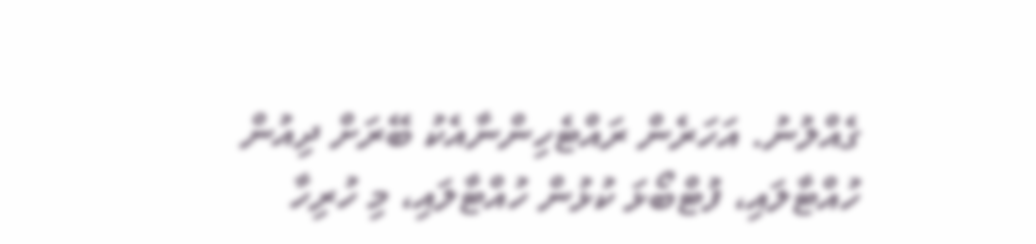ގެއްލުނު. އަހަރެން ރައްޓެހިންނާއެކު ބޭރަށް ދިއުން ހުއްޓާލައި، ފުޓްބޯޅަ ކުޅުން ހުއްޓާލައި، މި ހުރިހާ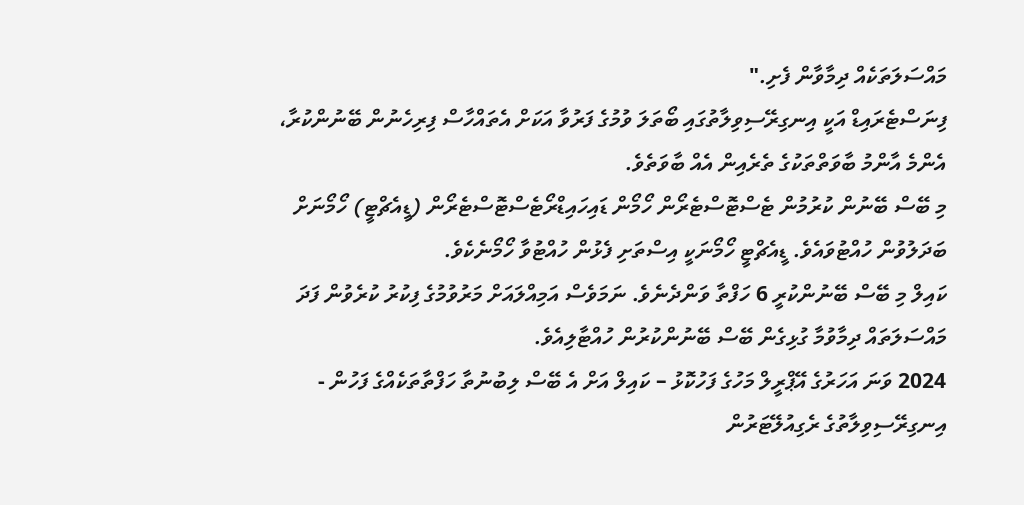މައްސަލަތަކެއް ދިމާވާން ފެށި."
ފިނަސްޓެރައިޑް އަކީ އިނގިރޭސިވިލާތުގައި ބޯތަލަ ވުމުގެ ފަރުވާ އަކަށް އެތައްހާސް ފިރިހެނުން ބޭނުންކުރާ، އެންމެ އާންމު ބާވަތްތަކުގެ ތެރެއިން އެއް ބާވަތެވެ.
މި ބޭސް ބޭނުން ކުރުމުން ޓެސްޓޮސްޓެރޯން ހޯމޯން ޑައިހައިޑްރޯޓެސްޓޮސްޓެރޯން (ޑީއެޗްޓީ) ހޯމޯނަށް ބަދަލުވުން ހުއްޓުވައެވެ. ޑީއެޗްޓީ ހޯމޯނަކީ އިސްތަށި ފެޅުން ހުއްޓުވާ ހޯމޯނެކެވެ.
ކައިލް މި ބޭސް ބޭނުންކުރީ 6 ހަފްތާ ވަންދެނެވެ. ނަމަވެސް އަމިއްލައަށް މަރުވުމުގެ ފިކުރު ކުރެވުން ފަދަ މައްސަލަތައް ދިމާވުމާ ގުޅިގެން ބޭސް ބޭނުންކުރުން ހުއްޓާލިއެވެ.
2024 ވަނަ އަހަރުގެ އޭޕްރީލް މަހުގެ ފަހުކޮޅު – ކައިލް އަށް އެ ބޭސް ލިބުނުތާ ހަފްތާތަކެއްގެ ފަހުން - އިނގިރޭސިވިލާތުގެ ރެގިއުލޭޓަރުން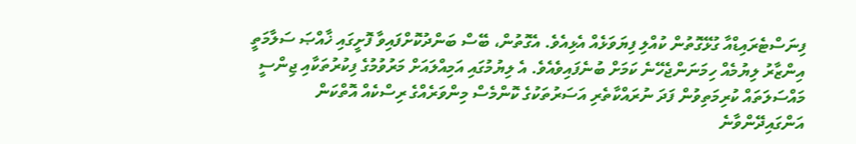ފިނަސްޓެރައިޑްއާ ގުޅޭގޮތުން ކުއްލި ފިޔަވަޅެއް އެޅިއެވެ. އެގޮތުން، ބޭސް ބަންދުކޮށްފައިވާ ފޮށީގައި ޚާއްޞަ ސަލާމަތީ އިންޒާރު ލިޔުމެއް ހިމަނަންޖެހޭނެ ކަމަށް ބުނެފައިވެއެވެ. އެ ލިޔުމުގައި އަމިއްލައަށް މަރުވުމުގެ ފިކުރުތަކާއި ޖިންސީ މައްސަލަތައް ކުރިމަތިވުން ފަދަ ނުރައްކާތެރި އަސަރުތަކުގެ ކޮންމެސް މިންވަރެއްގެ ރިސްކެއް އޮތްކަން އަންގައިދޭންވާނެ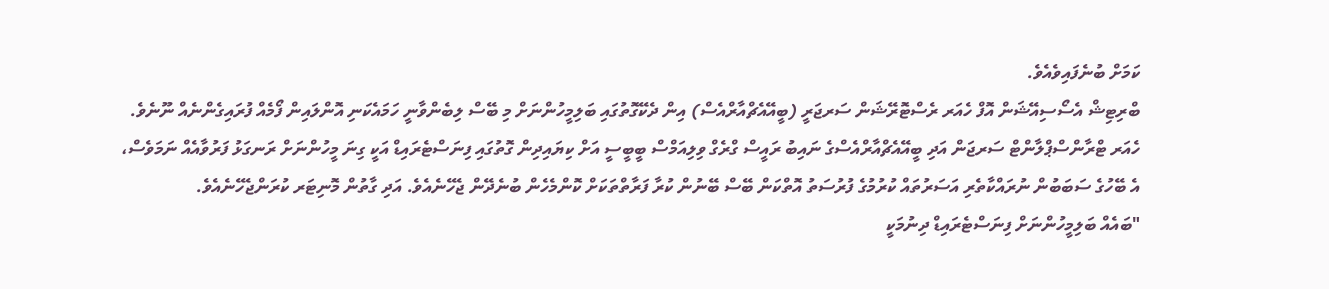ކަމަށް ބުނެފައިވެއެވެ.
ބްރިޓިޝް އެސޯސިއޭޝަން އޮފް ހެއަރ ރެސްޓޮރޭޝަން ސަރޖަރީ (ބީއޭއެޗްއާރްއެސް) އިން ދެކޭގޮތުގައި ބަލިމީހުންނަށް މި ބޭސް ލިބެންވާނީ ހަމައެކަނި އޮންލައިން ފޯމެއް ފުރައިގެންނެއް ނޫނެވެ.
ހެއަރ ޓްރާންސްޕްލާންޓް ސަރޖަން އަދި ބީއޭއެޗްއާރްއެސްގެ ނައިބު ރައީސް ގްރެގް ވިލިއަމްސް ބީބީސީ އަށް ކިޔައިދިން ގޮތުގައި ފިނަސްޓެރައިޑް އަކީ ގިނަ މީހުންނަށް ރަނގަޅު ފަރުވާއެއް ނަމަވެސް، އެ ބޭހުގެ ސަބަބުން ނުރައްކާތެރި އަސަރުތައް ކުރުމުގެ ފުރުސަތު އޮތްކަން ބޭސް ބޭނުން ކުރާ ފަރާތްތަކަށް ކޮންމެހެން ބުނެދޭން ޖެހޭނެއެވެ. އަދި ގާތުން މޮނިޓަރ ކުރަންޖެހޭނެއެވެ.
"ބައެއް ބަލިމީހުންނަށް ފިނަސްޓެރައިޑް ދިނުމަކީ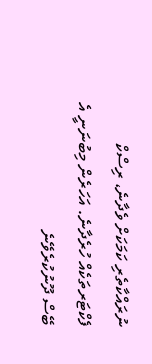ނުރައްކާތެރި ކަމަކަށް ވެދާނެ، ރިސްކް ފެކްޓަރތަކެއް ހުރެދާނެ. އަހަރެން މިބުނަނީ އެ ބޭސް ދޫނުކުރެވޭނެ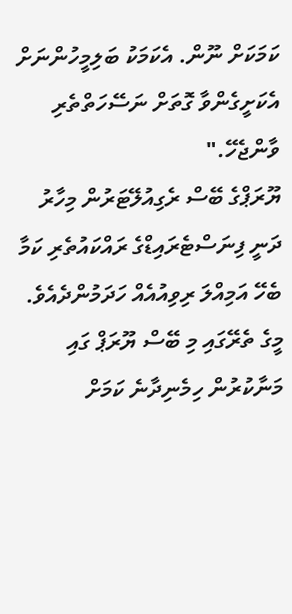ކަމަކަށް ނޫން. އެކަމަކު ބަލިމީހުންނަށް އެކަށީގެންވާ ގޮތަށް ނަސޭހަތްތެރި ވާންޖެހޭ."
ޔޫރަޕްގެ ބޭސް ރެގިއުލޭޓަރުން މިހާރު ދަނީ ފިނަސްޓެރައިޑްގެ ރައްކައުތެރި ކަމާ ބެހޭ އަމިއްލަ ރިވިއުއެއް ހަދަމުންދެއެވެ. މީގެ ތެރޭގައި މި ބޭސް ޔޫރަޕް ގައި މަނާކުރުން ހިމެނިދާނެ ކަމަށް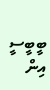ބީބީސީ އިން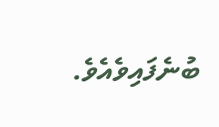ބުނެފައިވެއެވެ.